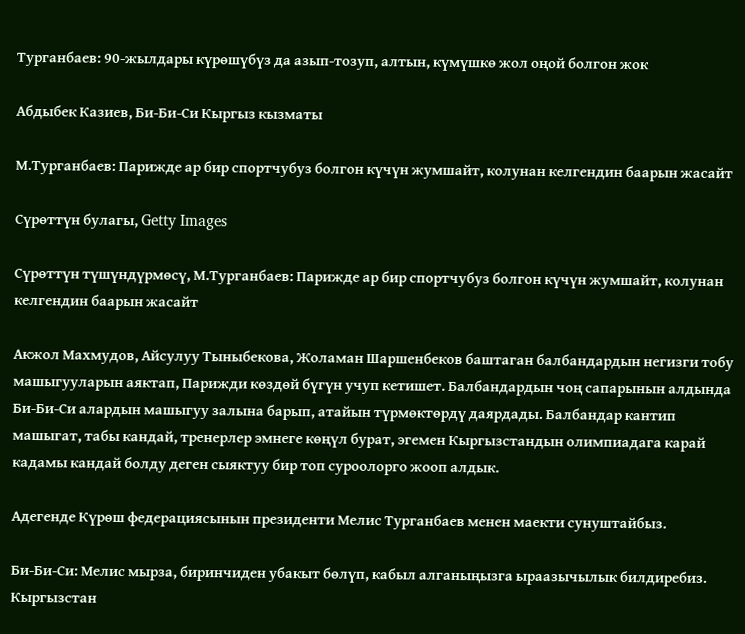Турганбаев: 90-жылдары күрөшүбүз да азып-тозуп, алтын, күмүшкө жол оңой болгон жок

Абдыбек Казиев, Би-Би-Си Кыргыз кызматы

М.Турганбаев: Парижде ар бир спортчубуз болгон күчүн жумшайт, колунан келгендин баарын жасайт

Сүрөттүн булагы, Getty Images

Сүрөттүн түшүндүрмөсү, М.Турганбаев: Парижде ар бир спортчубуз болгон күчүн жумшайт, колунан келгендин баарын жасайт

Акжол Махмудов, Айсулуу Тыныбекова, Жоламан Шаршенбеков баштаган балбандардын негизги тобу машыгууларын аяктап, Парижди көздөй бүгүн учуп кетишет. Балбандардын чоң сапарынын алдында Би-Би-Си алардын машыгуу залына барып, атайын түрмөктөрдү даярдады. Балбандар кантип машыгат, табы кандай, тренерлер эмнеге көңүл бурат, эгемен Кыргызстандын олимпиадага карай кадамы кандай болду деген сыяктуу бир топ суроолорго жооп алдык.

Адегенде Күрөш федерациясынын президенти Мелис Турганбаев менен маекти сунуштайбыз.

Би-Би-Си: Мелис мырза, биринчиден убакыт бөлүп, кабыл алганыңызга ыраазычылык билдиребиз. Кыргызстан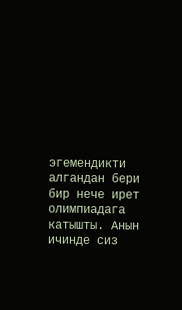эгемендикти алгандан бери бир нече ирет олимпиадага катышты. Анын ичинде сиз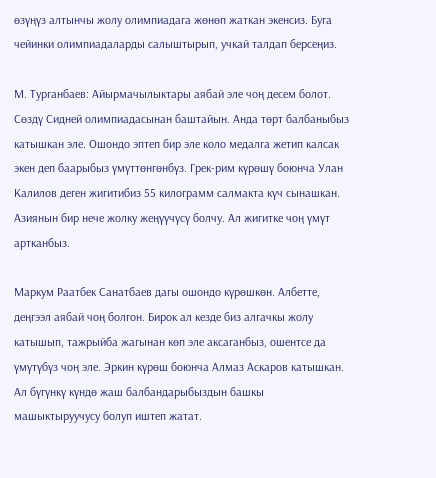өзүңүз алтынчы жолу олимпиадага жөнөп жаткан экенсиз. Буга чейинки олимпиадаларды салыштырып, учкай талдап берсеңиз.

М. Турганбаев: Айырмачылыктары аябай эле чоң десем болот. Сөздү Сидней олимпиадасынан баштайын. Анда төрт балбаныбыз катышкан эле. Ошондо эптеп бир эле коло медалга жетип калсак экен деп баарыбыз үмүттөнгөнбүз. Грек-рим күрөшү боюнча Улан Калилов деген жигитибиз 55 килограмм салмакта күч сынашкан. Азиянын бир нече жолку жеңүүчүсү болчу. Ал жигитке чоң үмүт артканбыз.

Маркум Раатбек Санатбаев дагы ошондо күрөшкөн. Албетте, деңгээл аябай чоң болгон. Бирок ал кезде биз алгачкы жолу катышып, тажрыйба жагынан көп эле аксаганбыз, ошентсе да үмүтүбүз чоң эле. Эркин күрөш боюнча Алмаз Аскаров катышкан. Ал бүгүнкү күндө жаш балбандарыбыздын башкы машыктыруучусу болуп иштеп жатат.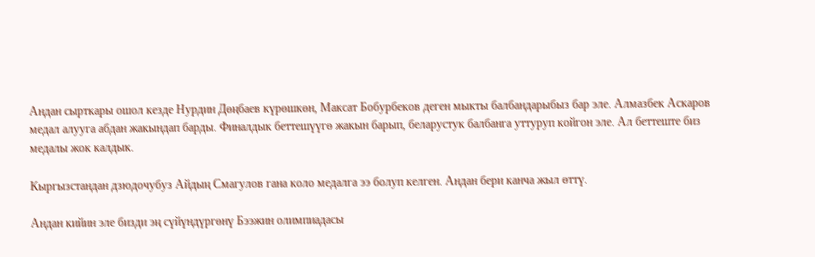Андан сырткары ошол кезде Нурдин Дөңбаев күрөшкөн, Максат Бобурбеков деген мыкты балбандарыбыз бар эле. Алмазбек Аскаров медал алууга абдан жакындап барды. Финалдык беттешүүгө жакын барып, беларустук балбанга уттуруп койгон эле. Ал беттеште биз медалы жок калдык.

Кыргызстандан дзюдочубуз Айдың Смагулов гана коло медалга ээ болуп келген. Андан бери канча жыл өттү.

Андан кийин эле бизди эң сүйүндүргөнү Бээжин олимпиадасы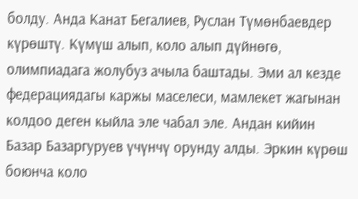болду. Анда Канат Бегалиев, Руслан Түмөнбаевдер күрөштү. Күмүш алып, коло алып дүйнөгө, олимпиадага жолубуз ачыла баштады. Эми ал кезде федерациядагы каржы маселеси, мамлекет жагынан колдоо деген кыйла эле чабал эле. Андан кийин Базар Базаргуруев үчүнчү орунду алды. Эркин күрөш боюнча коло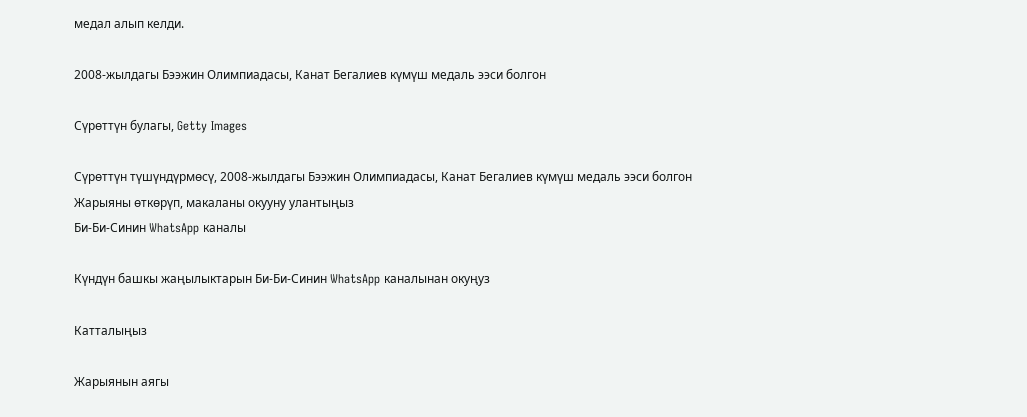медал алып келди.

2008-жылдагы Бээжин Олимпиадасы, Канат Бегалиев күмүш медаль ээси болгон

Сүрөттүн булагы, Getty Images

Сүрөттүн түшүндүрмөсү, 2008-жылдагы Бээжин Олимпиадасы, Канат Бегалиев күмүш медаль ээси болгон
Жарыяны өткөрүп, макаланы окууну улантыңыз
Би-Би-Синин WhatsApp каналы

Күндүн башкы жаңылыктарын Би-Би-Синин WhatsApp каналынан окуңуз

Катталыңыз

Жарыянын аягы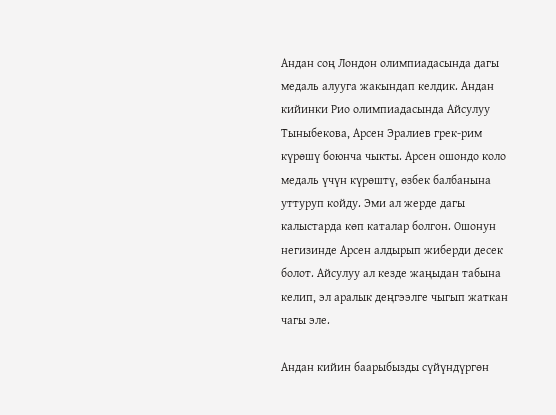Андан соң Лондон олимпиадасында дагы медаль алууга жакындап келдик. Андан кийинки Рио олимпиадасында Айсулуу Тыныбекова, Арсен Эралиев грек-рим күрөшү боюнча чыкты. Арсен ошондо коло медаль үчүн күрөштү, өзбек балбанына уттуруп койду. Эми ал жерде дагы калыстарда көп каталар болгон. Ошонун негизинде Арсен алдырып жиберди десек болот. Айсулуу ал кезде жаңыдан табына келип, эл аралык деңгээлге чыгып жаткан чагы эле.

Андан кийин баарыбызды сүйүндүргөн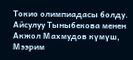Токио олимпиадасы болду. Айсулуу Тыныбекова менен Акжол Махмудов күмүш, Мээрим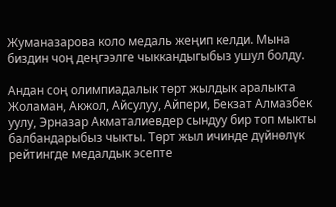Жуманазарова коло медаль жеңип келди. Мына биздин чоң деңгээлге чыккандыгыбыз ушул болду.

Андан соң олимпиадалык төрт жылдык аралыкта Жоламан, Акжол, Айсулуу, Айпери, Бекзат Алмазбек уулу, Эрназар Акматалиевдер сындуу бир топ мыкты балбандарыбыз чыкты. Төрт жыл ичинде дүйнөлүк рейтингде медалдык эсепте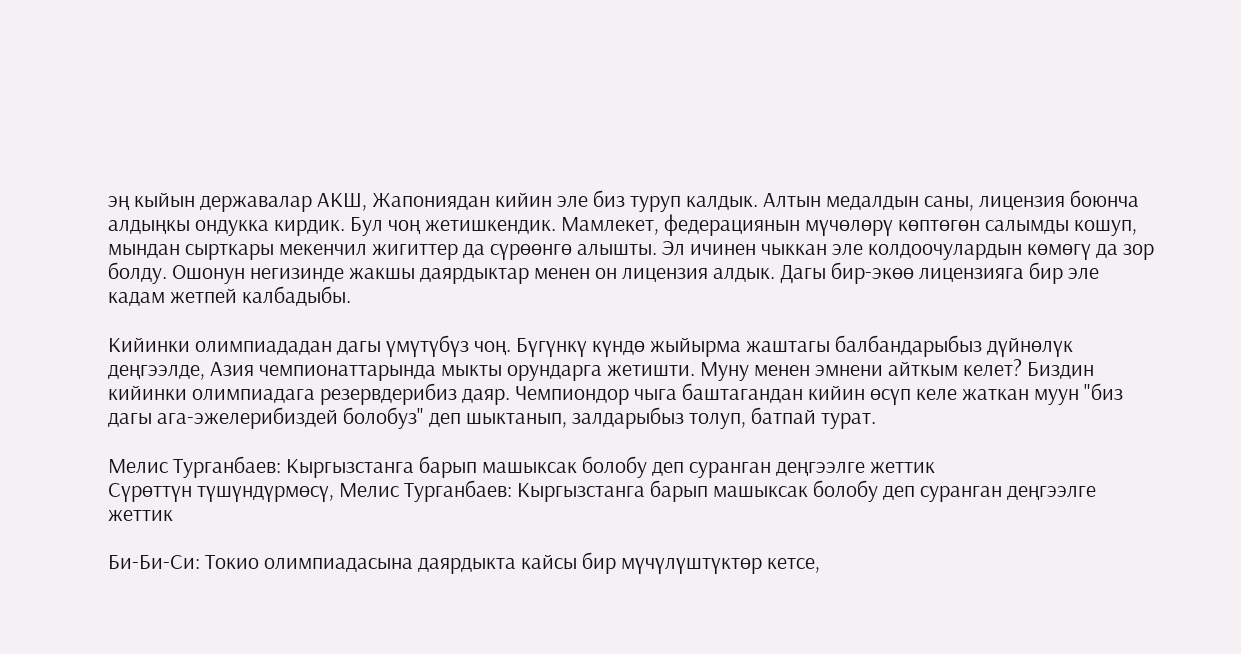эң кыйын державалар АКШ, Жапониядан кийин эле биз туруп калдык. Алтын медалдын саны, лицензия боюнча алдыңкы ондукка кирдик. Бул чоң жетишкендик. Мамлекет, федерациянын мүчөлөрү көптөгөн салымды кошуп, мындан сырткары мекенчил жигиттер да сүрөөнгө алышты. Эл ичинен чыккан эле колдоочулардын көмөгү да зор болду. Ошонун негизинде жакшы даярдыктар менен он лицензия алдык. Дагы бир-экөө лицензияга бир эле кадам жетпей калбадыбы.

Кийинки олимпиададан дагы үмүтүбүз чоң. Бүгүнкү күндө жыйырма жаштагы балбандарыбыз дүйнөлүк деңгээлде, Азия чемпионаттарында мыкты орундарга жетишти. Муну менен эмнени айткым келет? Биздин кийинки олимпиадага резервдерибиз даяр. Чемпиондор чыга баштагандан кийин өсүп келе жаткан муун "биз дагы ага-эжелерибиздей болобуз" деп шыктанып, залдарыбыз толуп, батпай турат.

Мелис Турганбаев: Кыргызстанга барып машыксак болобу деп суранган деңгээлге жеттик
Сүрөттүн түшүндүрмөсү, Мелис Турганбаев: Кыргызстанга барып машыксак болобу деп суранган деңгээлге жеттик

Би-Би-Си: Токио олимпиадасына даярдыкта кайсы бир мүчүлүштүктөр кетсе,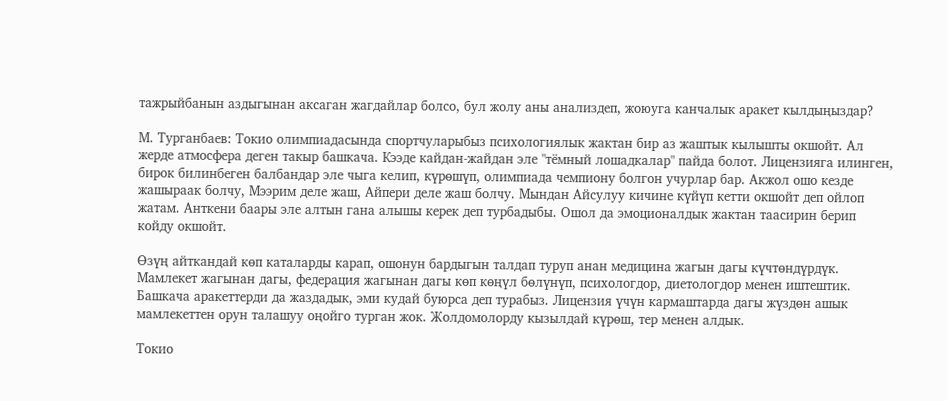тажрыйбанын аздыгынан аксаган жагдайлар болсо, бул жолу аны анализдеп, жоюуга канчалык аракет кылдыңыздар?

М. Турганбаев: Токио олимпиадасында спортчуларыбыз психологиялык жактан бир аз жаштык кылышты окшойт. Ал жерде атмосфера деген такыр башкача. Кээде кайдан-жайдан эле "тёмный лошадкалар" пайда болот. Лицензияга илинген, бирок билинбеген балбандар эле чыга келип, күрөшүп, олимпиада чемпиону болгон учурлар бар. Акжол ошо кезде жашыраак болчу, Мээрим деле жаш, Айпери деле жаш болчу. Мындан Айсулуу кичине күйүп кетти окшойт деп ойлоп жатам. Анткени баары эле алтын гана алышы керек деп турбадыбы. Ошол да эмоционалдык жактан таасирин берип койду окшойт.

Өзүң айткандай көп каталарды карап, ошонун бардыгын талдап туруп анан медицина жагын дагы күчтөндүрдүк. Мамлекет жагынан дагы, федерация жагынан дагы көп көңүл бөлүнүп, психологдор, диетологдор менен иштештик. Башкача аракеттерди да жаздадык, эми кудай буюрса деп турабыз. Лицензия үчүн кармаштарда дагы жүздөн ашык мамлекеттен орун талашуу оңойго турган жок. Жолдомолорду кызылдай күрөш, тер менен алдык.

Токио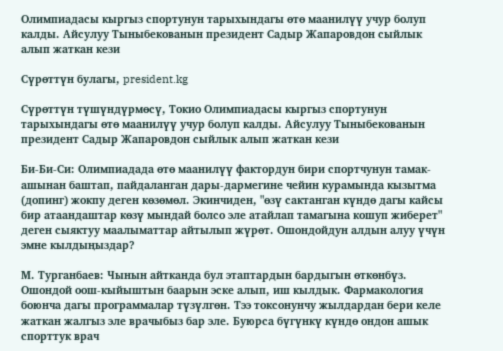Олимпиадасы кыргыз спортунун тарыхындагы өтө маанилүү учур болуп калды. Айсулуу Тыныбекованын президент Садыр Жапаровдон сыйлык алып жаткан кези

Сүрөттүн булагы, president.kg

Сүрөттүн түшүндүрмөсү, Токио Олимпиадасы кыргыз спортунун тарыхындагы өтө маанилүү учур болуп калды. Айсулуу Тыныбекованын президент Садыр Жапаровдон сыйлык алып жаткан кези

Би-Би-Си: Олимпиадада өтө маанилүү фактордун бири спортчунун тамак-ашынан баштап, пайдаланган дары-дармегине чейин курамында кызытма (допинг) жокпу деген көзөмөл. Экинчиден, "өзү сактанган күндө дагы кайсы бир атаандаштар көзү мындай болсо эле атайлап тамагына кошуп жиберет" деген сыяктуу маалыматтар айтылып жүрөт. Ошондойдун алдын алуу үчүн эмне кылдыңыздар?

М. Турганбаев: Чынын айтканда бул этаптардын бардыгын өткөнбүз. Ошондой оош-кыйыштын баарын эске алып, иш кылдык. Фармакология боюнча дагы программалар түзүлгөн. Тээ токсонунчу жылдардан бери келе жаткан жалгыз эле врачыбыз бар эле. Буюрса бүгүнкү күндө ондон ашык спорттук врач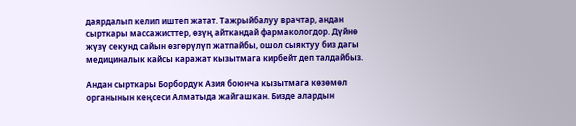даярдалып келип иштеп жатат. Тажрыйбалуу врачтар, андан сырткары массажисттер, өзүң айткандай фармакологдор. Дүйнө жүзү секунд сайын өзгөрүлүп жатпайбы, ошол сыяктуу биз дагы медициналык кайсы каражат кызытмага кирбейт деп талдайбыз.

Андан сырткары Борбордук Азия боюнча кызытмага көзөмөл органынын кеңсеси Алматыда жайгашкан. Бизде алардын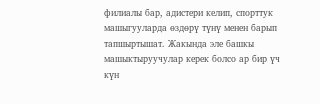филиалы бар, адистери келип, спорттук машыгууларда өздөрү түнү менен барып тапшыртышат. Жакында эле башкы машыктыруучулар керек болсо ар бир үч күн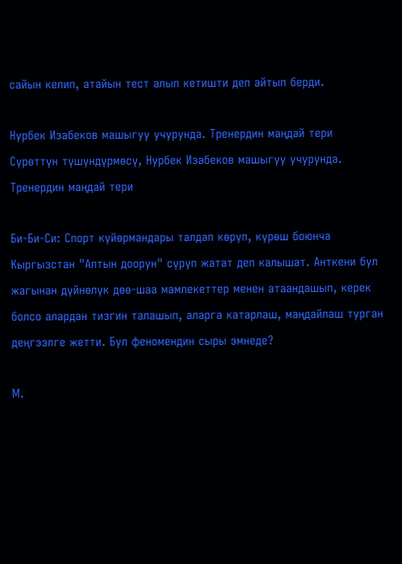сайын келип, атайын тест алып кетишти деп айтып берди.

Нурбек Изабеков машыгуу учурунда. Тренердин маңдай тери
Сүрөттүн түшүндүрмөсү, Нурбек Изабеков машыгуу учурунда. Тренердин маңдай тери

Би-Би-Си: Спорт күйөрмандары талдап көрүп, күрөш боюнча Кыргызстан "Алтын доорун" сүрүп жатат деп калышат. Анткени бул жагынан дүйнөлүк дөө-шаа мамлекеттер менен атаандашып, керек болсо алардан тизгин талашып, аларга катарлаш, маңдайлаш турган деңгээлге жетти. Бул феномендин сыры эмнеде?

М.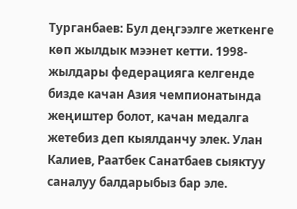Турганбаев: Бул деңгээлге жеткенге көп жылдык мээнет кетти. 1998- жылдары федерацияга келгенде бизде качан Азия чемпионатында жеңиштер болот, качан медалга жетебиз деп кыялданчу элек. Улан Калиев, Раатбек Санатбаев сыяктуу саналуу балдарыбыз бар эле.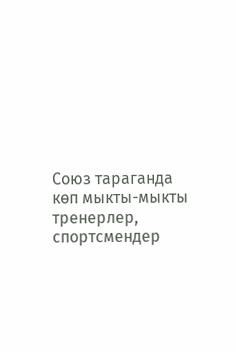Союз тараганда көп мыкты-мыкты тренерлер, спортсмендер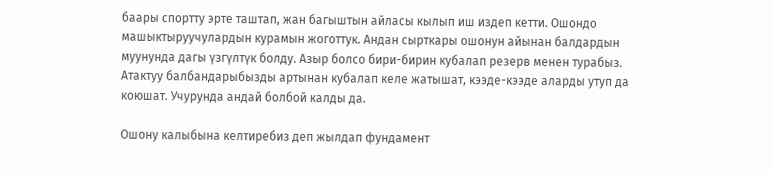баары спортту эрте таштап, жан багыштын айласы кылып иш издеп кетти. Ошондо машыктыруучулардын курамын жоготтук. Андан сырткары ошонун айынан балдардын муунунда дагы үзгүлтүк болду. Азыр болсо бири-бирин кубалап резерв менен турабыз. Атактуу балбандарыбызды артынан кубалап келе жатышат, кээде-кээде аларды утуп да коюшат. Учурунда андай болбой калды да.

Ошону калыбына келтиребиз деп жылдап фундамент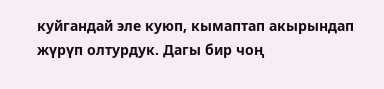куйгандай эле куюп, кымаптап акырындап жүрүп олтурдук. Дагы бир чоң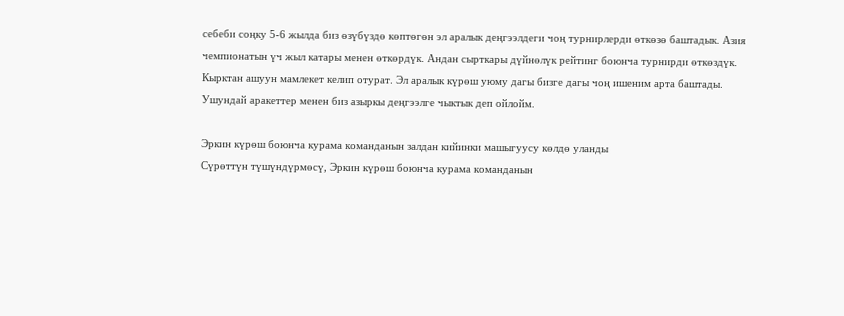себеби соңку 5-6 жылда биз өзүбүздө көптөгөн эл аралык деңгээлдеги чоң турнирлерди өткөзө баштадык. Азия чемпионатын үч жыл катары менен өткөрдүк. Андан сырткары дүйнөлүк рейтинг боюнча турнирди өткөздүк. Кырктан ашуун мамлекет келип отурат. Эл аралык күрөш уюму дагы бизге дагы чоң ишеним арта баштады. Ушундай аракеттер менен биз азыркы деңгээлге чыктык деп ойлойм.

Эркин күрөш боюнча курама команданын залдан кийинки машыгуусу көлдө уланды
Сүрөттүн түшүндүрмөсү, Эркин күрөш боюнча курама команданын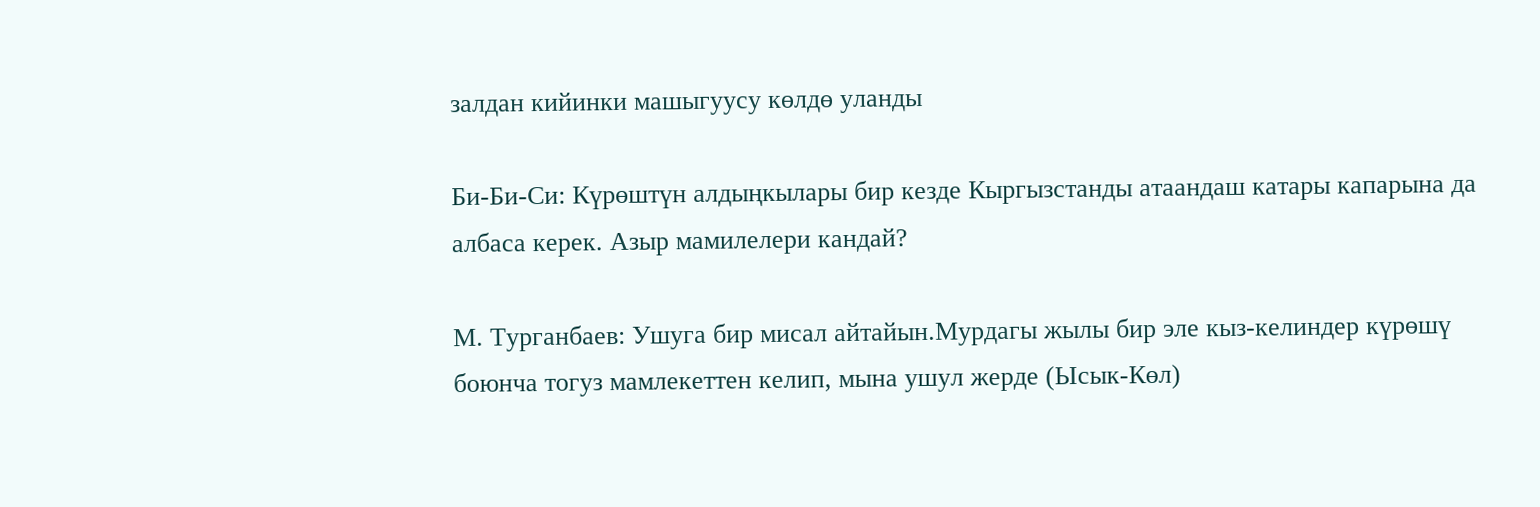залдан кийинки машыгуусу көлдө уланды

Би-Би-Си: Күрөштүн алдыңкылары бир кезде Кыргызстанды атаандаш катары капарына да албаса керек. Азыр мамилелери кандай?

М. Турганбаев: Ушуга бир мисал айтайын.Мурдагы жылы бир эле кыз-келиндер күрөшү боюнча тогуз мамлекеттен келип, мына ушул жерде (Ысык-Көл)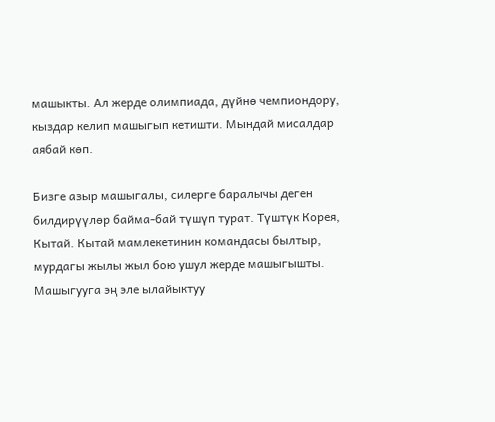машыкты. Ал жерде олимпиада, дүйнө чемпиондору, кыздар келип машыгып кетишти. Мындай мисалдар аябай көп.

Бизге азыр машыгалы, силерге баралычы деген билдирүүлөр байма-бай түшүп турат. Түштүк Корея, Кытай. Кытай мамлекетинин командасы былтыр, мурдагы жылы жыл бою ушул жерде машыгышты. Машыгууга эң эле ылайыктуу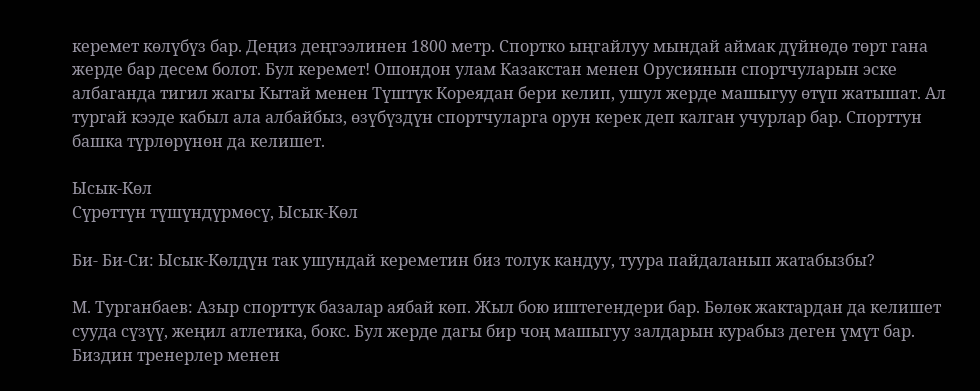керемет көлүбүз бар. Деңиз деңгээлинен 1800 метр. Спортко ыңгайлуу мындай аймак дүйнөдө төрт гана жерде бар десем болот. Бул керемет! Ошондон улам Казакстан менен Орусиянын спортчуларын эске албаганда тигил жагы Кытай менен Түштүк Кореядан бери келип, ушул жерде машыгуу өтүп жатышат. Ал тургай кээде кабыл ала албайбыз, өзүбүздүн спортчуларга орун керек деп калган учурлар бар. Спорттун башка түрлөрүнөн да келишет.

Ысык-Көл
Сүрөттүн түшүндүрмөсү, Ысык-Көл

Би- Би-Си: Ысык-Көлдүн так ушундай кереметин биз толук кандуу, туура пайдаланып жатабызбы?

М. Турганбаев: Азыр спорттук базалар аябай көп. Жыл бою иштегендери бар. Бөлөк жактардан да келишет сууда сүзүү, жеңил атлетика, бокс. Бул жерде дагы бир чоң машыгуу залдарын курабыз деген үмүт бар. Биздин тренерлер менен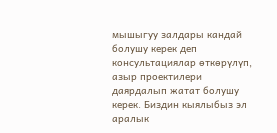мышыгуу залдары кандай болушу керек деп консультациялар өткөрүлүп, азыр проектилери даярдалып жатат болушу керек. Биздин кыялыбыз эл аралык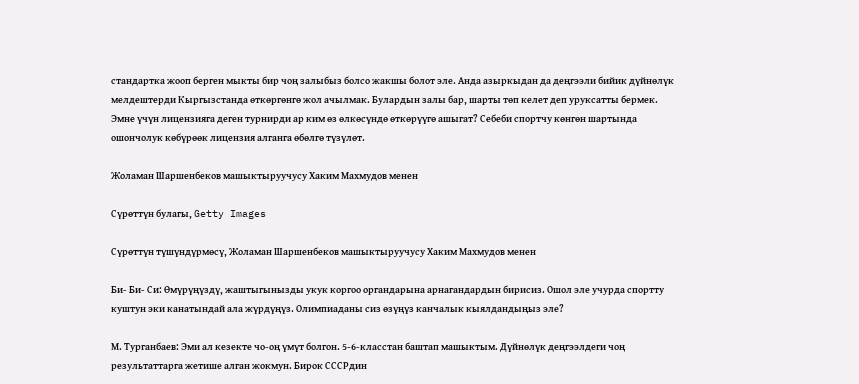стандартка жооп берген мыкты бир чоң залыбыз болсо жакшы болот эле. Анда азыркыдан да деңгээли бийик дүйнөлүк мелдештерди Кыргызстанда өткөргөнгө жол ачылмак. Булардын залы бар, шарты төп келет деп уруксатты бермек. Эмне үчүн лицензияга деген турнирди ар ким өз өлкөсүндө өткөрүүгө ашыгат? Себеби спортчу көнгөн шартында ошончолук көбүрөөк лицензия алганга өбөлгө түзүлөт.

Жоламан Шаршенбеков машыктыруучусу Хаким Махмудов менен

Сүрөттүн булагы, Getty Images

Сүрөттүн түшүндүрмөсү, Жоламан Шаршенбеков машыктыруучусу Хаким Махмудов менен

Би- Би- Си: Өмүрүңүздү, жаштыгынызды укук коргоо органдарына арнагандардын бирисиз. Ошол эле учурда спортту куштун эки канатындай ала жүрдүңүз. Олимпиаданы сиз өзүңүз канчалык кыялдандыңыз эле?

М. Турганбаев: Эми ал кезекте чо-оң үмүт болгон. 5-6-класстан баштап машыктым. Дүйнөлүк деңгээлдеги чоң результаттарга жетише алган жокмун. Бирок СССРдин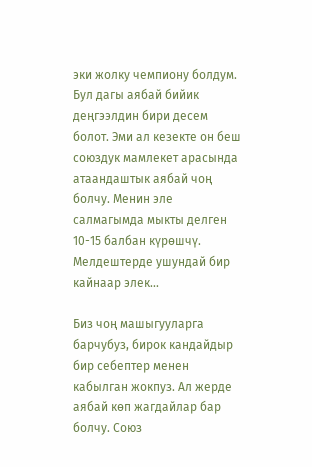эки жолку чемпиону болдум. Бул дагы аябай бийик деңгээлдин бири десем болот. Эми ал кезекте он беш союздук мамлекет арасында атаандаштык аябай чоң болчу. Менин эле салмагымда мыкты делген 10-15 балбан күрөшчү. Мелдештерде ушундай бир кайнаар элек...

Биз чоң машыгууларга барчубуз, бирок кандайдыр бир себептер менен кабылган жокпуз. Ал жерде аябай көп жагдайлар бар болчу. Союз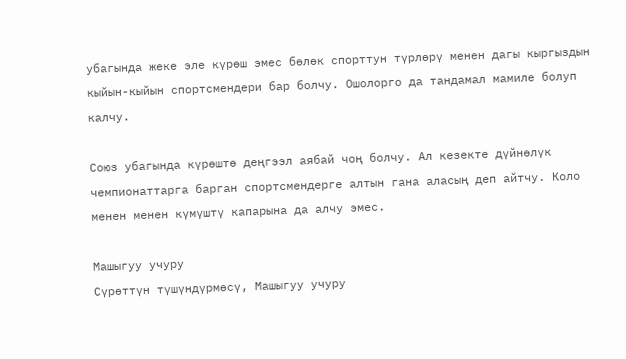убагында жеке эле күрөш эмес бөлөк спорттун түрлөрү менен дагы кыргыздын кыйын-кыйын спортсмендери бар болчу. Ошолорго да тандамал мамиле болуп калчу.

Союз убагында күрөштө деңгээл аябай чоң болчу. Ал кезекте дүйнөлүк чемпионаттарга барган спортсмендерге алтын гана аласың деп айтчу. Коло менен менен күмүштү капарына да алчу эмес.

Машыгуу учуру
Сүрөттүн түшүндүрмөсү, Машыгуу учуру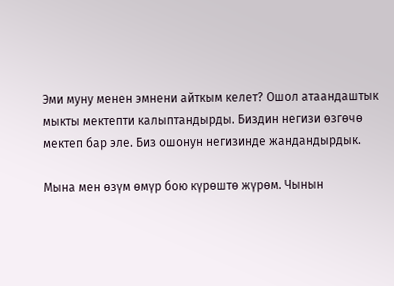Эми муну менен эмнени айткым келет? Ошол атаандаштык мыкты мектепти калыптандырды. Биздин негизи өзгөчө мектеп бар эле. Биз ошонун негизинде жандандырдык.

Мына мен өзүм өмүр бою күрөштө жүрөм. Чынын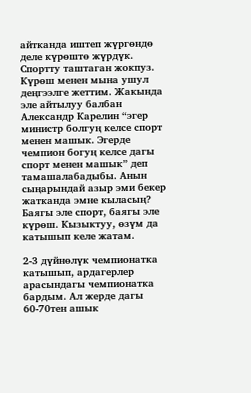айтканда иштеп жүргөндө деле күрөштө жүрдүк. Спортту таштаган жокпуз. Күрөш менен мына ушул деңгээлге жеттим. Жакында эле айтылуу балбан Александр Карелин “эгер министр болгуң келсе спорт менен машык. Эгерде чемпион богуң келсе дагы спорт менен машык” деп тамашалабадыбы. Анын сыңарындай азыр эми бекер жатканда эмне кыласың? Баягы эле спорт, баягы эле күрөш. Кызыктуу, өзүм да катышып келе жатам.

2-3 дүйнөлүк чемпионатка катышып, ардагерлер арасындагы чемпионатка бардым. Ал жерде дагы 60-70тен ашык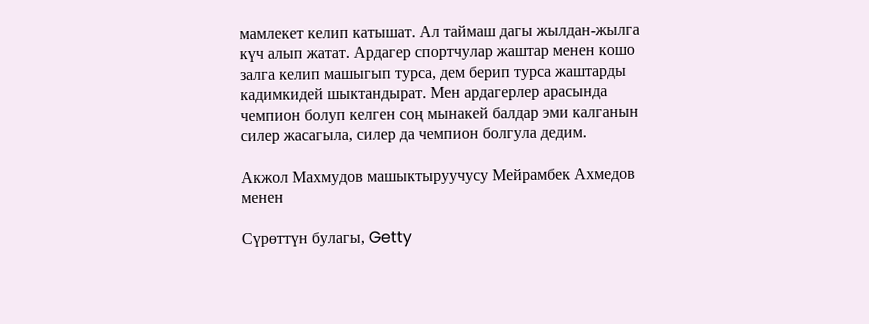мамлекет келип катышат. Ал таймаш дагы жылдан-жылга күч алып жатат. Ардагер спортчулар жаштар менен кошо залга келип машыгып турса, дем берип турса жаштарды кадимкидей шыктандырат. Мен ардагерлер арасында чемпион болуп келген соң мынакей балдар эми калганын силер жасагыла, силер да чемпион болгула дедим.

Акжол Махмудов машыктыруучусу Мейрамбек Ахмедов менен

Сүрөттүн булагы, Getty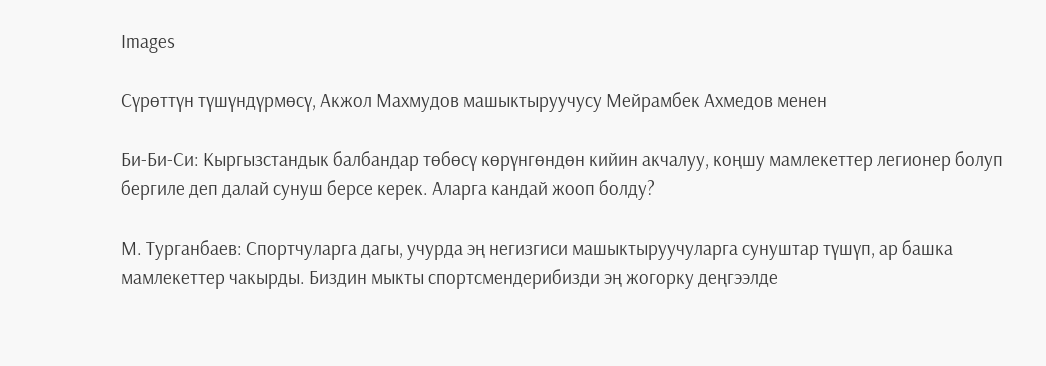Images

Сүрөттүн түшүндүрмөсү, Акжол Махмудов машыктыруучусу Мейрамбек Ахмедов менен

Би-Би-Си: Кыргызстандык балбандар төбөсү көрүнгөндөн кийин акчалуу, коңшу мамлекеттер легионер болуп бергиле деп далай сунуш берсе керек. Аларга кандай жооп болду?

М. Турганбаев: Спортчуларга дагы, учурда эң негизгиси машыктыруучуларга сунуштар түшүп, ар башка мамлекеттер чакырды. Биздин мыкты спортсмендерибизди эң жогорку деңгээлде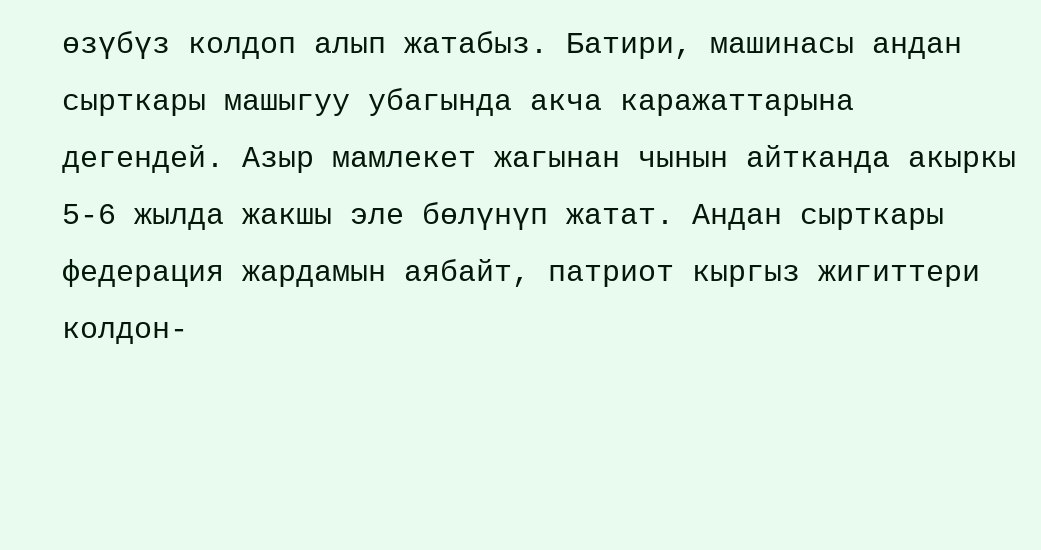өзүбүз колдоп алып жатабыз. Батири, машинасы андан сырткары машыгуу убагында акча каражаттарына дегендей. Азыр мамлекет жагынан чынын айтканда акыркы 5-6 жылда жакшы эле бөлүнүп жатат. Андан сырткары федерация жардамын аябайт, патриот кыргыз жигиттери колдон-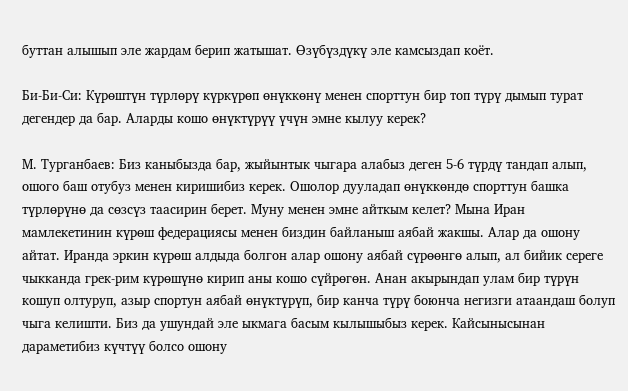буттан алышып эле жардам берип жатышат. Өзүбүздүкү эле камсыздап коёт.

Би-Би-Си: Күрөштүн түрлөрү күркүрөп өнүккөнү менен спорттун бир топ түрү дымып турат дегендер да бар. Аларды кошо өнүктүрүү үчүн эмне кылуу керек?

М. Турганбаев: Биз каныбызда бар, жыйынтык чыгара алабыз деген 5-6 түрдү тандап алып, ошого баш отубуз менен киришибиз керек. Ошолор дууладап өнүккөндө спорттун башка түрлөрүнө да сөзсүз таасирин берет. Муну менен эмне айткым келет? Мына Иран мамлекетинин күрөш федерациясы менен биздин байланыш аябай жакшы. Алар да ошону айтат. Иранда эркин күрөш алдыда болгон алар ошону аябай сүрөөнгө алып, ал бийик сереге чыкканда грек-рим күрөшүнө кирип аны кошо сүйрөгөн. Анан акырындап улам бир түрүн кошуп олтуруп, азыр спортун аябай өнүктүрүп, бир канча түрү боюнча негизги атаандаш болуп чыга келишти. Биз да ушундай эле ыкмага басым кылышыбыз керек. Кайсынысынан дараметибиз күчтүү болсо ошону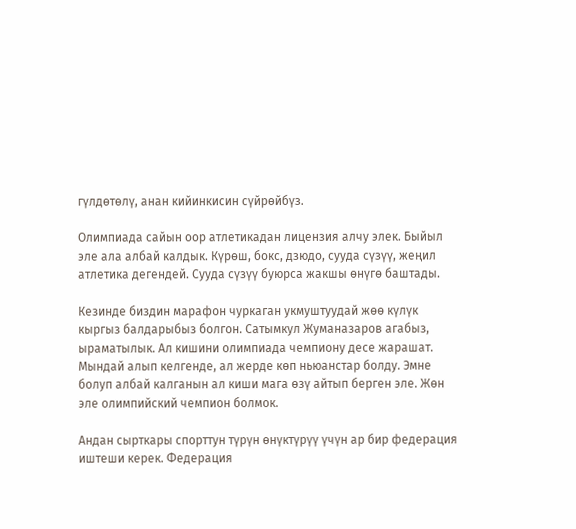гүлдөтөлү, анан кийинкисин сүйрөйбүз.

Олимпиада сайын оор атлетикадан лицензия алчу элек. Быйыл эле ала албай калдык. Күрөш, бокс, дзюдо, сууда сүзүү, жеңил атлетика дегендей. Сууда сүзүү буюрса жакшы өнүгө баштады.

Кезинде биздин марафон чуркаган укмуштуудай жөө күлүк кыргыз балдарыбыз болгон. Сатымкул Жуманазаров агабыз, ыраматылык. Ал кишини олимпиада чемпиону десе жарашат. Мындай алып келгенде, ал жерде көп ньюанстар болду. Эмне болуп албай калганын ал киши мага өзү айтып берген эле. Жөн эле олимпийский чемпион болмок.

Андан сырткары спорттун түрүн өнүктүрүү үчүн ар бир федерация иштеши керек. Федерация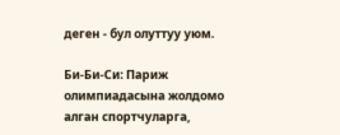деген - бул олуттуу уюм.

Би-Би-Си: Париж олимпиадасына жолдомо алган спортчуларга,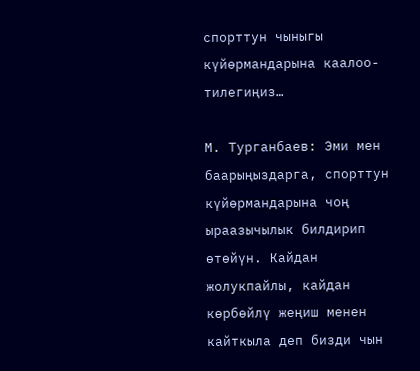спорттун чыныгы күйөрмандарына каалоо-тилегиңиз…

М. Турганбаев: Эми мен баарыңыздарга, спорттун күйөрмандарына чоң ыраазычылык билдирип өтөйүн. Кайдан жолукпайлы, кайдан көрбөйлү жеңиш менен кайткыла деп бизди чын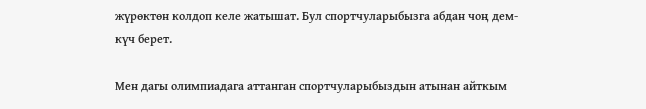жүрөктөн колдоп келе жатышат. Бул спортчуларыбызга абдан чоң дем-күч берет.

Мен дагы олимпиадага аттанган спортчуларыбыздын атынан айткым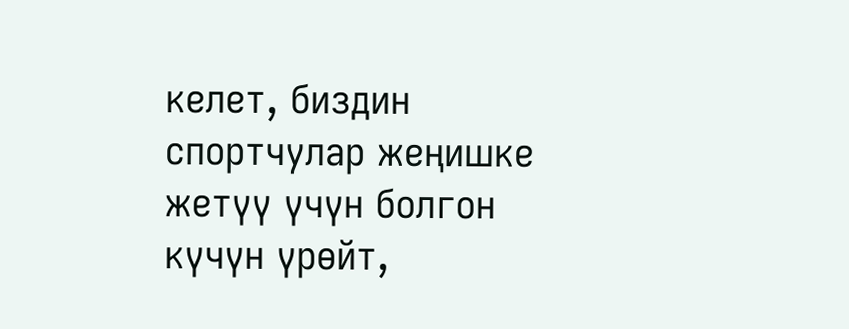келет, биздин спортчулар жеңишке жетүү үчүн болгон күчүн үрөйт,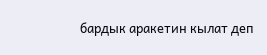бардык аракетин кылат деп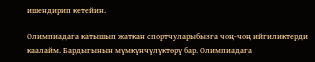ишендирип кетейин.

Олимпиадага катышып жаткан спортчуларыбызга чоң-чоң ийгиликтерди каалайм. Бардыгынын мүмкүнчүлүктөрү бар. Олимпиадага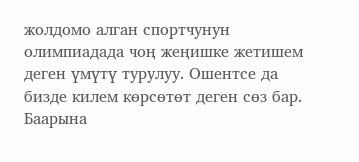жолдомо алган спортчунун олимпиадада чоң жеңишке жетишем деген үмүтү турулуу. Ошентсе да бизде килем көрсөтөт деген сөз бар. Баарына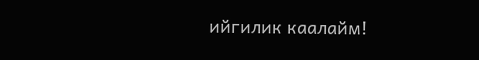ийгилик каалайм!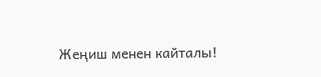Жеңиш менен кайталы!